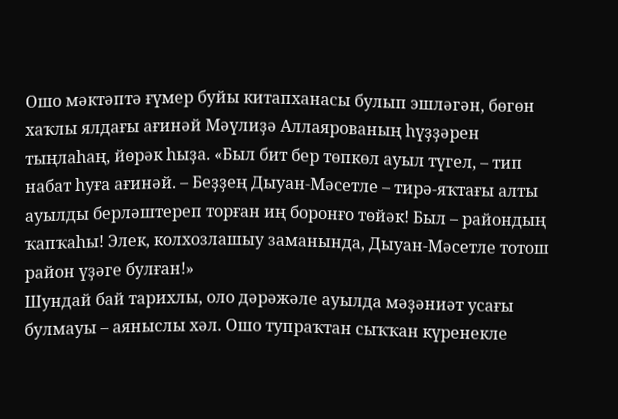Ошо мәктәптә ғүмер буйы китапханасы булып эшләгән, бөгөн хаҡлы ялдағы ағинәй Мәүлиҙә Аллаярованың һүҙҙәрен тыңлаһаң, йөрәк һыҙа. «Был бит бер төпкөл ауыл түгел, – тип набат һуға ағинәй. – Беҙҙең Дыуан-Мәсетле – тирә-яҡтағы алты ауылды берләштереп торған иң боронғо төйәк! Был – райондың ҡапҡаһы! Элек, колхозлашыу заманында, Дыуан-Мәсетле тотош район үҙәге булған!»
Шундай бай тарихлы, оло дәрәжәле ауылда мәҙәниәт усағы булмауы – аяныслы хәл. Ошо тупраҡтан сыҡҡан күренекле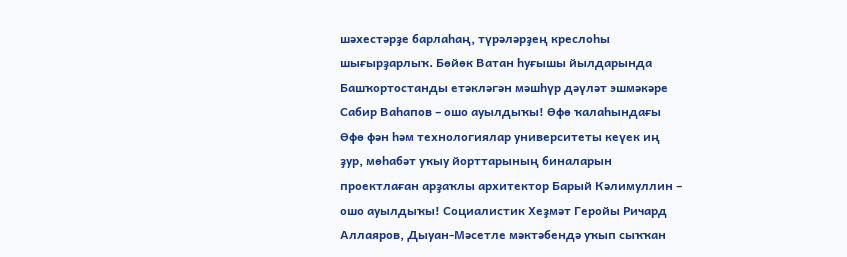шәхестәрҙе барлаһаң, түрәләрҙең креслоһы шығырҙарлыҡ. Бөйөк Ватан һуғышы йылдарында Башҡортостанды етәкләгән мәшһүр дәүләт эшмәкәре Сабир Ваһапов – ошо ауылдыҡы! Өфө ҡалаһындағы Өфө фән һәм технологиялар университеты кеүек иң ҙур, мөһабәт уҡыу йорттарының биналарын проектлаған арҙаҡлы архитектор Барый Кәлимуллин – ошо ауылдыҡы! Социалистик Хеҙмәт Геройы Ричард Аллаяров, Дыуан-Мәсетле мәктәбендә уҡып сыҡҡан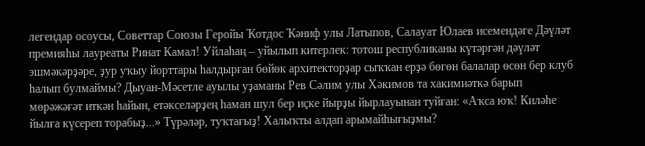легендар осоусы, Советтар Союзы Геройы Ҡотдос Ҡәниф улы Латыпов, Салауат Юлаев исемендәге Дәүләт премияһы лауреаты Ринат Камал! Уйлаһаң – уйылып китерлек: тотош республиканы күтәргән дәүләт эшмәкәрҙәре, ҙур уҡыу йорттары һалдырған бөйөк архитекторҙар сыҡҡан ерҙә бөгөн балалар өсөн бер клуб һалып булмаймы? Дыуан-Мәсетле ауылы уҙаманы Рев Сәлим улы Хәкимов та хакимиәткә барып мөрәжәғәт иткән һайын, етәкселәрҙең һаман шул бер иҫке йырҙы йырлауынан туйған: «Аҡса юҡ! Киләһе йылға күсереп торабыҙ...» Түрәләр, туҡтағыҙ! Халыҡты алдап арымайһығыҙмы?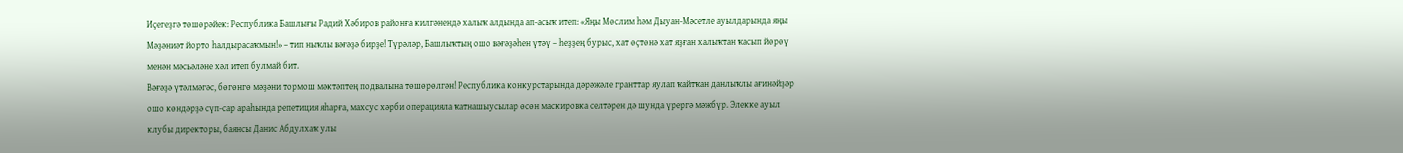Иҫегеҙгә төшөрәйек: Республика Башлығы Радий Хәбиров районға килгәнендә халыҡ алдында ап-асыҡ итеп: «Яңы Мөслим һәм Дыуан-Мәсетле ауылдарында яңы Мәҙәниәт йорто һалдырасаҡмын!» – тип ныҡлы вәғәҙә бирҙе! Түрәләр, Башлыҡтың ошо вәғәҙәһен үтәү – һеҙҙең бурыс, хат өҫтөнә хат яҙған халыҡтан ҡасып йөрөү менән мәсьәләне хәл итеп булмай бит.
Вәғәҙә үтәлмәгәс, бөгөнгө мәҙәни тормош мәктәптең подвалына төшөрөлгән! Республика конкурстарында дәрәжәле гранттар яулап ҡайтҡан данлыҡлы ағинәйҙәр ошо көндәрҙә сүп-сар араһында репетиция яһарға, махсус хәрби операцияла ҡатнашыусылар өсөн маскировка селтәрен дә шунда үрергә мәжбүр. Элекке ауыл клубы директоры, баянсы Данис Абдулхаҡ улы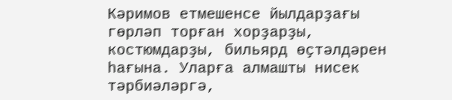Кәримов етмешенсе йылдарҙағы гөрләп торған хорҙарҙы, костюмдарҙы, бильярд өҫтәлдәрен һағына. Уларға алмашты нисек тәрбиәләргә,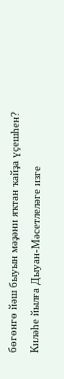бөгөнгө йәш быуын мәҙәни яҡтан ҡайҙа үҫешһен?
Киләһе йылға Дыуан-Мәсетлеләге изге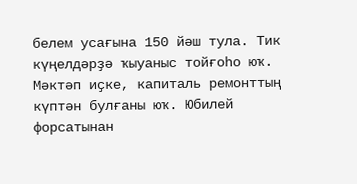белем усағына 150 йәш тула. Тик күңелдәрҙә ҡыуаныс тойғоһо юҡ. Мәктәп иҫке, капиталь ремонттың күптән булғаны юҡ. Юбилей форсатынан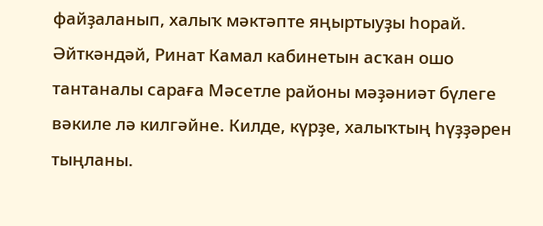файҙаланып, халыҡ мәктәпте яңыртыуҙы һорай.
Әйткәндәй, Ринат Камал кабинетын асҡан ошо тантаналы сараға Мәсетле районы мәҙәниәт бүлеге вәкиле лә килгәйне. Килде, күрҙе, халыҡтың һүҙҙәрен тыңланы.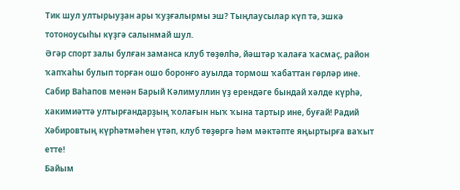Тик шул ултырыуҙан ары ҡуҙғалырмы эш? Тыңлаусылар күп тә, эшкә тотоноусыһы күҙгә салынмай шул.
Әгәр спорт залы булған заманса клуб төҙөлһә, йәштәр ҡалаға ҡасмаҫ, район ҡапҡаһы булып торған ошо боронғо ауылда тормош ҡабаттан гөрләр ине. Сабир Ваһапов менән Барый Кәлимуллин үҙ ерендәге бындай хәлде күрһә, хакимиәттә ултырғандарҙың ҡолағын ныҡ ҡына тартыр ине, буғай! Радий Хәбировтың күрһәтмәһен үтәп, клуб төҙөргә һәм мәктәпте яңыртырға ваҡыт етте!
Байым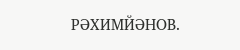РӘХИМЙӘНОВ.